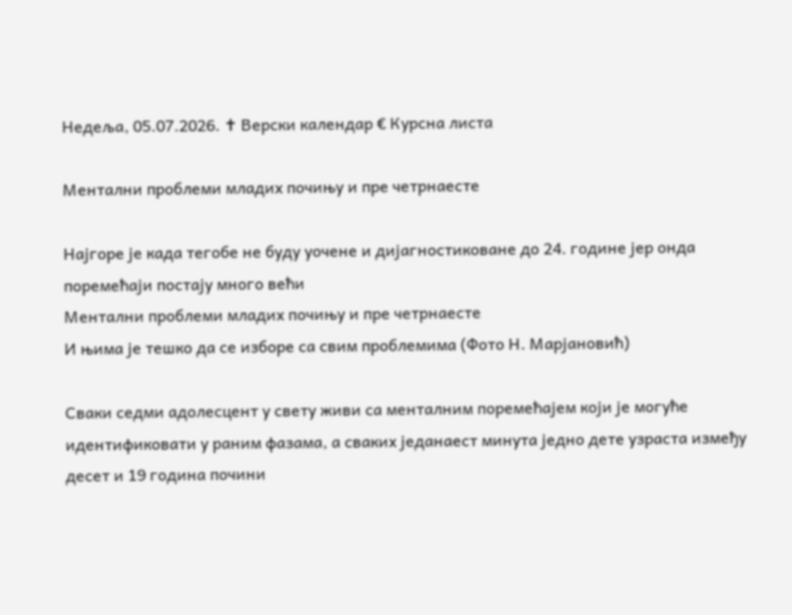Недеља, 05.07.2026. ✝ Верски календар € Курсна листа

Ментални проблеми младих почињу и пре четрнаесте

Најгоре је када тегобе не буду уочене и дијагностиковане до 24. године јер онда поремећаји постају много већи
Ментални проблеми младих почињу и пре четрнаесте
И њима је тешко да се изборе са свим проблемима (Фото Н. Марјановић)

Сваки седми адолесцент у свету живи са менталним поремећајем који је могуће идентификовати у раним фазама, а сваких једанаест минута једно дете узраста између десет и 19 година почини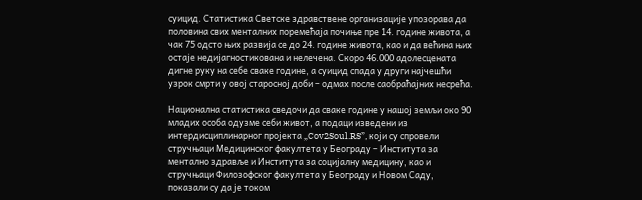суицид. Статистика Светске здравствене организације упозорава да половина свих менталних поремећаја почиње пре 14. године живота, а чак 75 одсто њих развија се до 24. године живота, као и да већина њих остаје недијагностикована и нелечена. Скоро 46.000 адолесцената дигне руку на себе сваке године, а суицид спада у други најчешћи узрок смрти у овој старосној доби – одмах после саобраћајних несрећа.

Национална статистика сведочи да сваке године у нашој земљи око 90 младих особа одузме себи живот, а подаци изведени из интердисциплинарног пројекта „Cov2Soul.RS”, који су спровели стручњаци Медицинског факултета у Београду – Института за ментално здравље и Института за социјалну медицину, као и стручњаци Филозофског факултета у Београду и Новом Саду, показали су да је током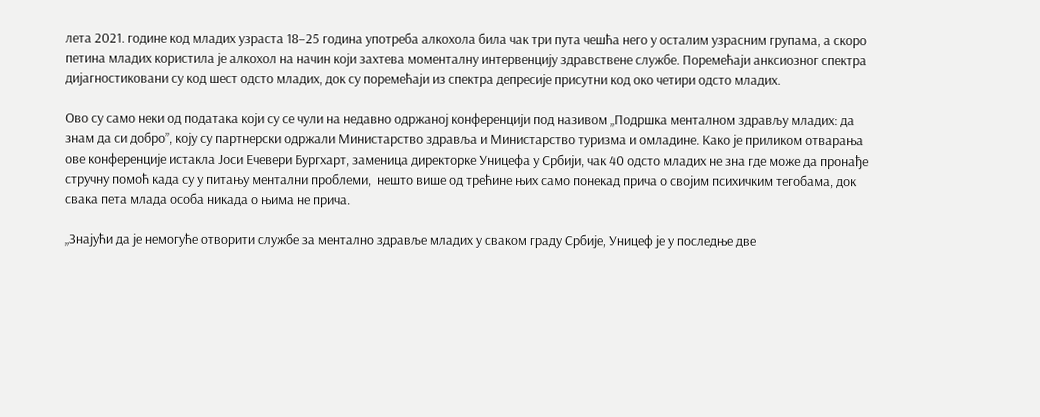лета 2021. године код младих узраста 18–25 година употреба алкохола била чак три пута чешћа него у осталим узрасним групама, а скоро петина младих користила је алкохол на начин који захтева моменталну интервенцију здравствене службе. Поремећаји анксиозног спектра дијагностиковани су код шест одсто младих, док су поремећаји из спектра депресије присутни код око четири одсто младих.

Ово су само неки од података који су се чули на недавно одржаној конференцији под називом „Подршка менталном здрављу младих: да знам да си добро”, коју су партнерски одржали Министарство здравља и Министарство туризма и омладине. Како је приликом отварања ове конференције истакла Јоси Ечевери Бургхарт, заменица директорке Уницефа у Србији, чак 40 одсто младих не зна где може да пронађе стручну помоћ када су у питању ментални проблеми,  нешто више од трећине њих само понекад прича о својим психичким тегобама, док свака пета млада особа никада о њима не прича.

„Знајући да је немогуће отворити службе за ментално здравље младих у сваком граду Србије, Уницеф је у последње две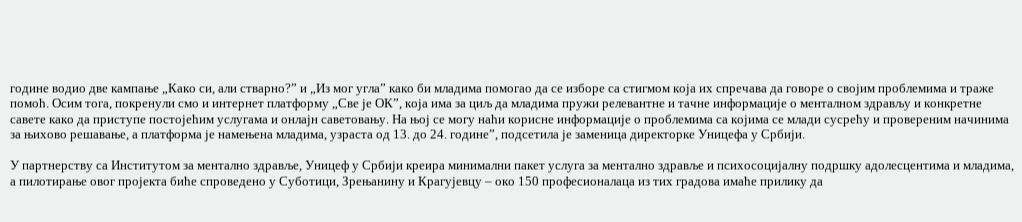године водио две кампање „Како си, али стварно?” и „Из мог угла” како би младима помогао да се изборе са стигмом која их спречава да говоре о својим проблемима и траже помоћ. Осим тога, покренули смо и интернет платформу „Све је ОК”, која има за циљ да младима пружи релевантне и тачне информације о менталном здрављу и конкретне савете како да приступе постојећим услугама и онлајн саветовању. На њој се могу наћи корисне информације о проблемима са којима се млади сусрећу и провереним начинима за њихово решавање, а платформа је намењена младима, узраста од 13. до 24. године”, подсетила је заменица директорке Уницефа у Србији.

У партнерству са Институтом за ментално здравље, Уницеф у Србији креира минимални пакет услуга за ментално здравље и психосоцијалну подршку адолесцентима и младима, а пилотирање овог пројекта биће спроведено у Суботици, Зрењанину и Крагујевцу – око 150 професионалаца из тих градова имаће прилику да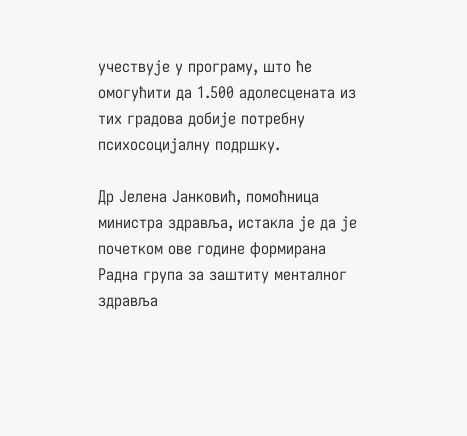учествује у програму, што ће омогућити да 1.500 адолесцената из тих градова добије потребну психосоцијалну подршку.

Др Јелена Јанковић, помоћница министра здравља, истакла је да је почетком ове године формирана Радна група за заштиту менталног здравља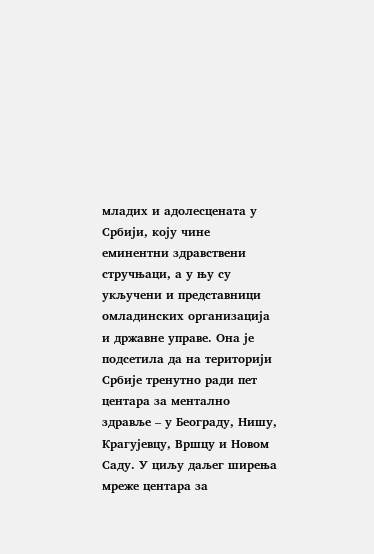младих и адолесцената у Србији, коју чине еминентни здравствени стручњаци, а у њу су укључени и представници омладинских организација и државне управе. Она је подсетила да на територији Србије тренутно ради пет центара за ментално здравље – у Београду, Нишу, Крагујевцу, Вршцу и Новом Саду. У циљу даљег ширења мреже центара за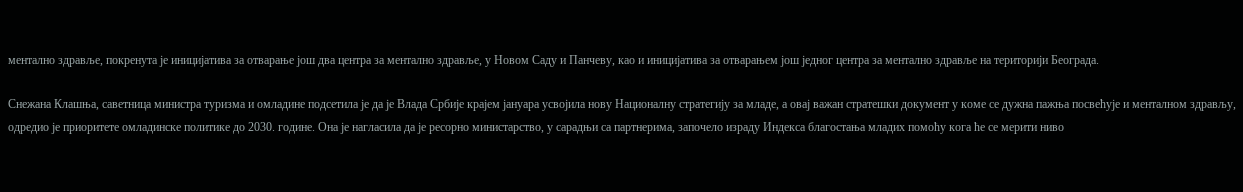ментално здравље, покренута је иницијатива за отварање још два центра за ментално здравље, у Новом Саду и Панчеву, као и иницијатива за отварањем још једног центра за ментално здравље на територији Београда.

Снежана Клашња, саветница министра туризма и омладине подсетила је да је Влада Србије крајем јануара усвојила нову Националну стратегију за младе, а овај важан стратешки документ у коме се дужна пажња посвећује и менталном здрављу, одредио је приоритете омладинске политике до 2030. године. Она је нагласила да је ресорно министарство, у сарадњи са партнерима, започело израду Индекса благостања младих помоћу кога ће се мерити ниво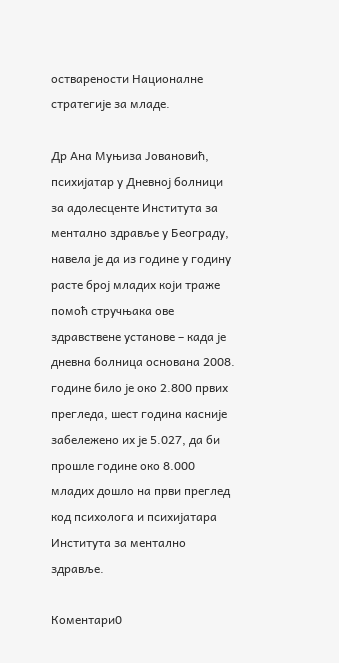остварености Националне стратегије за младе.

Др Ана Муњиза Јовановић, психијатар у Дневној болници за адолесценте Института за ментално здравље у Београду, навела је да из године у годину расте број младих који траже помоћ стручњака ове здравствене установе – када је дневна болница основана 2008. године било је око 2.800 првих прегледа, шест година касније забележено их је 5.027, да би прошле године око 8.000 младих дошло на први преглед код психолога и психијатара Института за ментално здравље.

Коментари0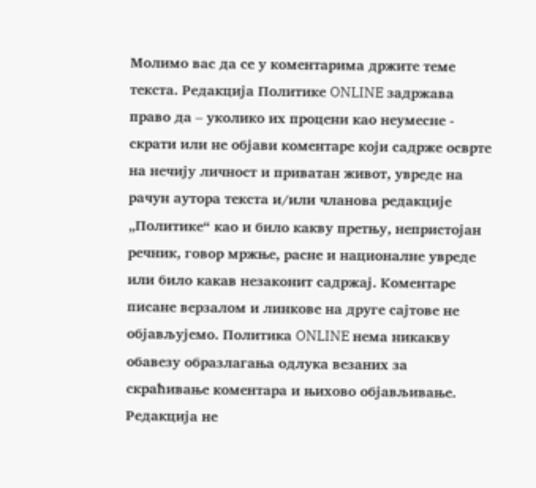Молимо вас да се у коментарима држите теме текста. Редакција Политике ONLINE задржава право да – уколико их процени као неумесне - скрати или не објави коментаре који садрже осврте на нечију личност и приватан живот, увреде на рачун аутора текста и/или чланова редакције „Политике“ као и било какву претњу, непристојан речник, говор мржње, расне и националне увреде или било какав незаконит садржај. Коментаре писане верзалом и линкове на друге сајтове не објављујемо. Политика ONLINE нема никакву обавезу образлагања одлука везаних за скраћивање коментара и њихово објављивање. Редакција не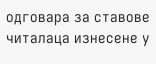одговара за ставове читалаца изнесене у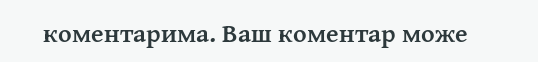коментарима. Ваш коментар може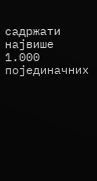садржати највише 1.000 појединачних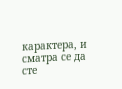карактера, и сматра се да сте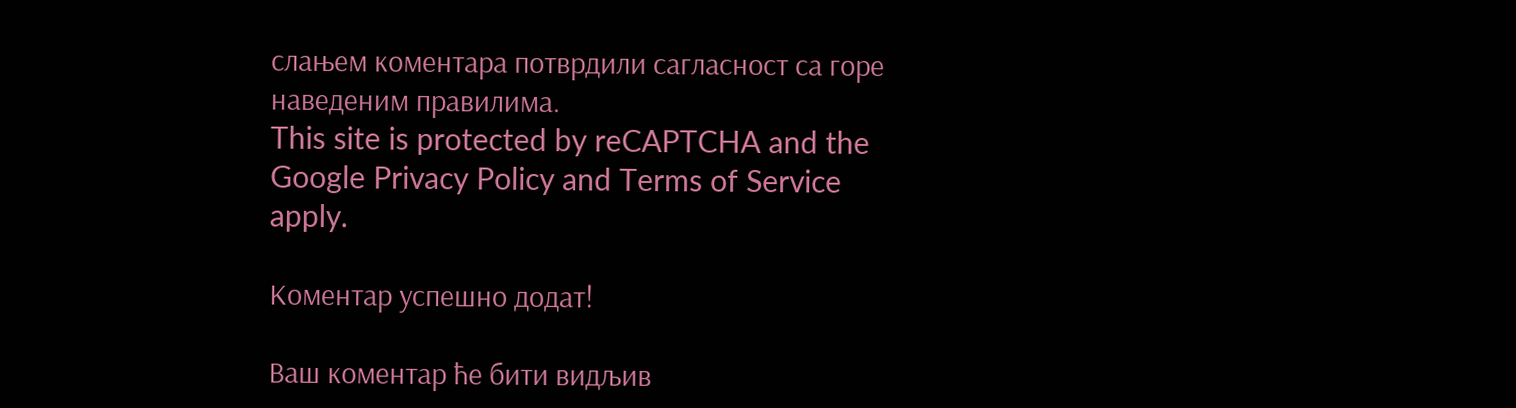слањем коментара потврдили сагласност са горе наведеним правилима.
This site is protected by reCAPTCHA and the Google Privacy Policy and Terms of Service apply.

Комeнтар успeшно додат!

Ваш комeнтар ћe бити видљив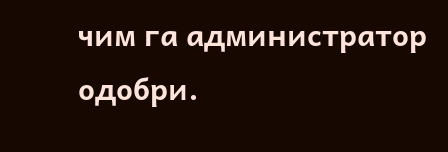чим га администратор одобри.